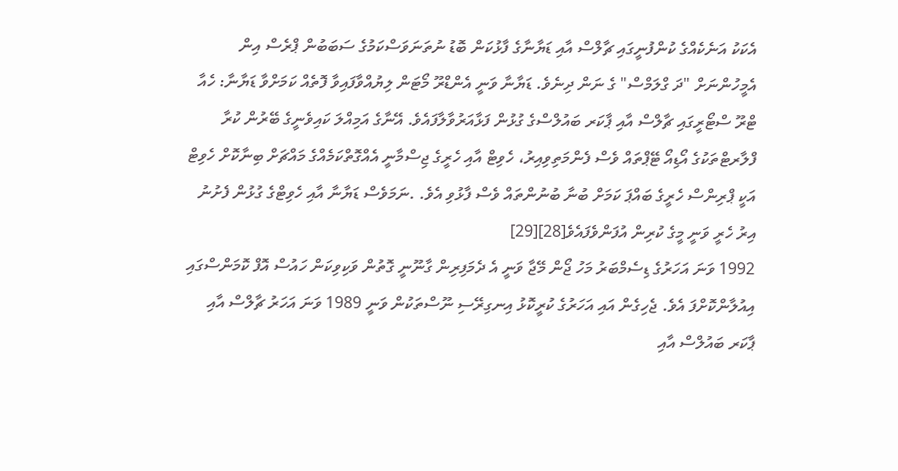އެކަކު އަނެކެއްގެ ކުންފުނީގައި ޗާލްސް އާއި ޑަޔާނާގެ ފާޅުކަން ބޮޑު ނުތަނަވަސްކަމުގެ ސަބަބުން ޕްރެސް އިން އެމީހުންނަށް "ދަ ގްލަމްސް" ގެ ނަން ދިނެވެ. ޑަޔާނާ ވަނީ އެންޑްރޫ މޯޓަން ލިޔުއްވާފައިވާ ފޮތެއް ކަމަށްވާ ޑަޔާނާ: ހެއާ ޓްރޫ ސްޓޯރީގައި ޗާލްސް އާއި ޕާކަރ ބައުލްސްގެ ގުޅުން ފަޅާއަރުވާލާފައެވެ. އޭނާގެ އަމިއްލަ ކައިވެނީގެ ބޭރުން ކުރާ ފްލާރޓްތަކުގެ އޯޑިއޯ ޓޭޕްތައް ވެސް ފެންމަތިވިއިރު، ހެވިޓް އާއި ހެރީގެ ޖިސްމާނީ އެއްގޮތްކަމެއްގެ މައްޗަށް ބިނާކޮށް ހެވިޓް އަކީ ޕްރިންސް ހެރީގެ ބައްޕަ ކަމަށް ބުނާ ބުނުންތައް ވެސް ފާޅުވި އެވެ. .ނަމަވެސް ޑަޔާނާ އާއި ހެވިޓްގެ ގުޅުން ފެށުނު އިރު ހެރީ ވަނީ މީގެ ކުރިން އުފަންވެފައެވެ[28][29]
1992 ވަނަ އަހަރުގެ ޑިސެމްބަރު މަހު ޖޯން މޭޖާ ވަނީ އެ ދެމަފިރިން ގާނޫނީ ގޮތުން ވަކިވިކަން ހައުސް އޮފް ކޮމަންސްގައި އިއުލާންކޮށްފަ އެވެ. ޖެހިގެން އައި އަހަރުގެ ކުރީކޮޅު އިނގިރޭސި ނޫސްތަކުން ވަނީ 1989 ވަނަ އަހަރު ޗާލްސް އާއި ޕާކަރ ބައުލްސް އާއި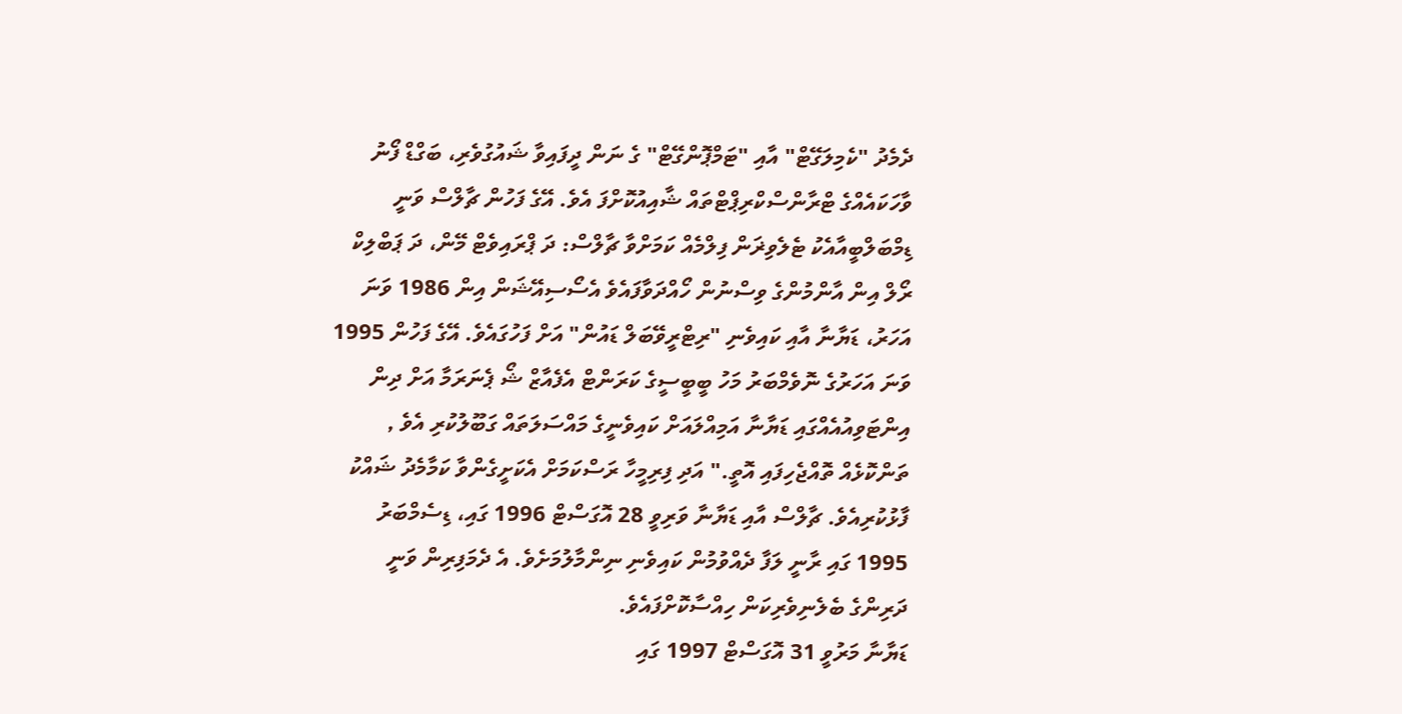ދެމެދު "ކެމިލަގޭޓް" އާއި "ޓަމްޕޮންގޭޓް" ގެ ނަން ދީފައިވާ ޝައުގުވެރި، ބަގްޑް ފޯނު ވާހަކައެއްގެ ޓްރާންސްކްރިޕްޓްތައް ޝާއިއުކޮށްފަ އެވެ. އޭގެ ފަހުން ޗާލްސް ވަނީ ޑިމްބަލްބީއާއެކު ޓެލެވިޜަން ފިލްމެއް ކަމަށްވާ ޗާލްސް: ދަ ޕްރައިވެޓް މޭން، ދަ ޕަބްލިކް ރޯލް އިން އާންމުންގެ ވިސްނުން ހޯއްދަވާފައެވެ އެސޯސިއޭޝަން އިން 1986 ވަނަ އަހަރު، ޑަޔާނާ އާއި ކައިވެނި "ރިޓްރީވޭބަލް ޑައުން" އަށް ފަހުގައެވެ. އޭގެ ފަހުން 1995 ވަނަ އަހަރުގެ ނޮވެމްބަރު މަހު ބީބީސީގެ ކަރަންޓް އެފެއާޒް ޝޯ ޕެނަރަމާ އަށް ދިން އިންޓަވިއުއެއްގައި ޑަޔާނާ އަމިއްލައަށް ކައިވެނީގެ މައްސަލަތައް ގަބޫލުކުރި އެވެ , ތަންކޮޅެއް ތޮއްޖެހިފައި އޮތީ." އަދި ފިރިމީހާ ރަސްކަމަށް އެކަށީގެންވާ ކަމާމެދު ޝައްކު ފާޅުކުރިއެވެ. ޗާލްސް އާއި ޑަޔާނާ ވަރިވީ 28 އޮގަސްޓް 1996 ގައި، ޑިސެމްބަރު 1995 ގައި ރާނީ ލަފާ ދެއްވުމުން ކައިވެނި ނިންމާލުމަށެވެ. އެ ދެމަފިރިން ވަނީ ދަރިންގެ ބެލެނިވެރިކަން ހިއްސާކޮށްފައެވެ.
ޑަޔާނާ މަރުވީ 31 އޮގަސްޓް 1997 ގައި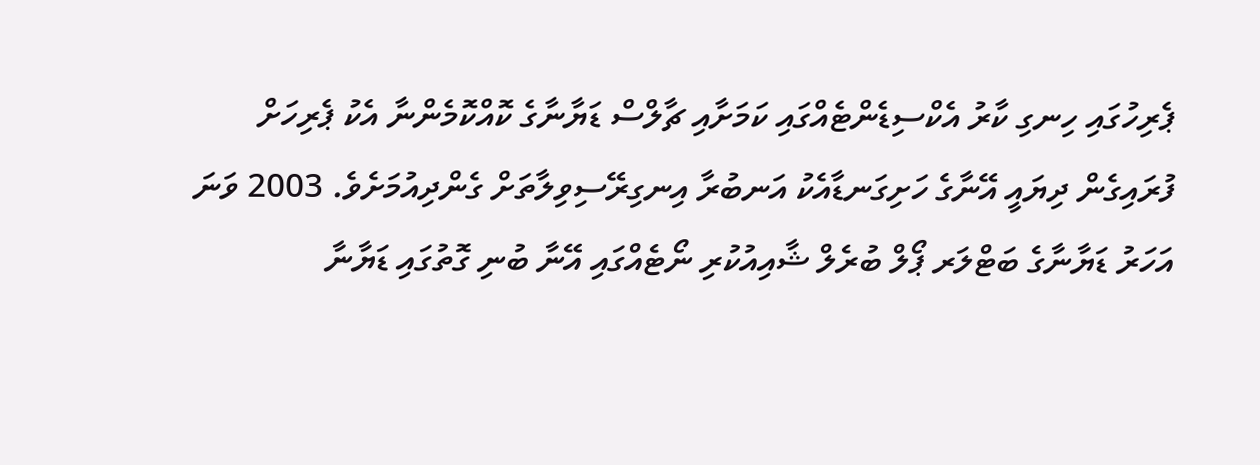ޕެރިހުގައި ހިނގި ކާރު އެކްސިޑެންޓެއްގައި ކަމަށާއި ޗާލްސް ޑަޔާނާގެ ކޮއްކޮމެންނާ އެކު ޕެރިހަށް ފުރައިގެން ދިޔައީ އޭނާގެ ހަށިގަނޑާއެކު އަނބުރާ އިނގިރޭސިވިލާތަށް ގެންދިއުމަށެވެ. 2003 ވަނަ އަހަރު ޑަޔާނާގެ ބަޓްލަރ ޕޯލް ބުރެލް ޝާއިއުކުރި ނޯޓެއްގައި އޭނާ ބުނި ގޮތުގައި ޑަޔާނާ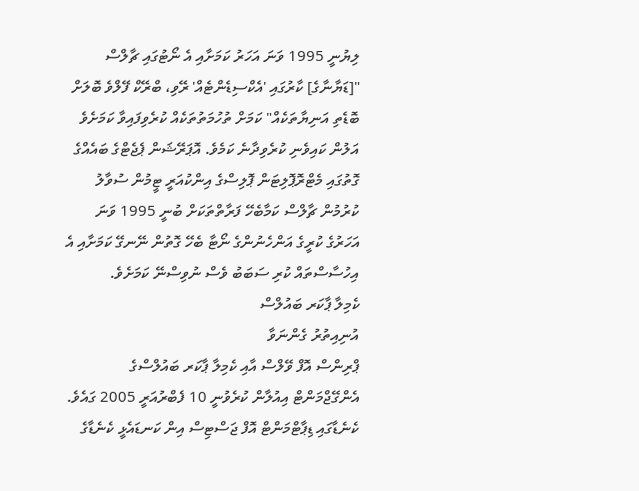ލިޔުނީ 1995 ވަނަ އަހަރު ކަމަށާއި އެ ނޯޓުގައި ޗާލްސް "[ޑަޔާނާގެ] ކާރުގައި 'އެކްސިޑެންޓެއް' ރޭވި، ބްރޭކް ފޭލްވެ ބޮލަށް ބޮޑެތި އަނިޔާތަކެއް" ކަމަށް ތުހުމަތުތަކެއް ކުރެވިފައިވާ ކަމަށެވެ އަލުން ކައިވެނި ކުރެވިދާނެ ކަމެވެ. އޮޕަރޭޝަން ޕެޖެޓްގެ ބައެއްގެ ގޮތުގައި މެޓްރޮޕޮލިޓަން ޕޮލިސްގެ އިންކުއަރީ ޓީމުން ސުވާލު ކުރުމުން ޗާލްސް ކަމާބެހޭ ފަރާތްތަކަށް ބުނީ 1995 ވަނަ އަހަރުގެ ކުރީގެ އަންހެނުންގެ ނޯޓާ ބެހޭ ގޮތުން ނޭނގޭ ކަމަށާއި އެ އިހުސާސްތައް ކުރި ސަބަބު ވެސް ނުވިސްނޭ ކަމަށެވެ.
ކެމިލާ ޕާކަރ ބައުލްސް
އުނިއިތުރު ގެންނަވާ
ޕްރިންސް އޮފް ވޭލްސް އާއި ކެމިލާ ޕާކަރ ބައުލްސްގެ އެންގޭޖްމަންޓް އިއުލާން ކުރެވުނީ 10 ފެބްރުއަރީ 2005 ގައެވެ. ކެނެޑާގައި ޑިޕާޓްމަންޓް އޮފް ޖަސްޓިސް އިން ކަނޑައެޅީ ކެނެޑާގެ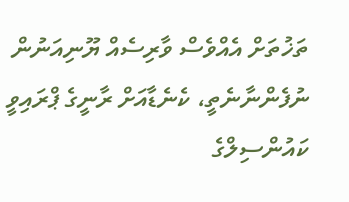ތަޚުތަށް އެއްވެސް ވާރިސެއް ޔޫނިއަނުން ނުފެންނާނެތީ، ކެނެޑާއަށް ރާނީގެ ޕްރައިވީ ކައުންސިލްގެ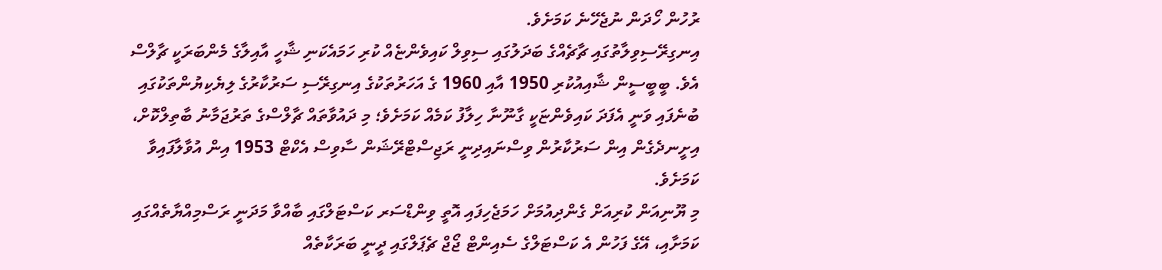ރުހުން ހޯދަން ނުޖެހޭނެ ކަމަށެވެ.
އިނގިރޭސިވިލާތުގައި ޗާޗެއްގެ ބަދަލުގައި ސިވިލް ކައިވެންޏެއް ކުރި ހަމައެކަނި ޝާހީ އާއިލާގެ މެންބަރަކީ ޗާލްސް އެވެ. ބީބީސީން ޝާއިއުކުރި 1950 އާއި 1960 ގެ އަހަރުތަކުގެ އިނގިރޭސި ސަރުކާރުގެ ލިޔެކިޔުންތަކުގައި ބުނެފައި ވަނީ އެފަދަ ކައިވެންޏަކީ ގާނޫނާ ހިލާފު ކަމެއް ކަމަށެވެ؛ މި ދައުވާތައް ޗާލްސްގެ ތަރުޖަމާނު ބާތިލްކޮށް، އިށީނދެގެން އިން ސަރުކާރުން ވިސްނައިދިނީ ރަޖިސްޓްރޭޝަން ސާވިސް އެކްޓް 1953 އިން އުވާލާފައިވާ ކަމަށެވެ.
މި ޔޫނިއަން ކުރިއަށް ގެންދިއުމަށް ހަމަޖެހިފައި އޮތީ ވިންޑްސަރ ކަސްޓަލްގައި ބާއްވާ މަދަނީ ރަސްމިއްޔާތެއްގައި ކަމަށާއި، އޭގެ ފަހުން އެ ކަސްޓަލްގެ ސެއިންޓް ޖޯޖް ޗެޕަލްގައި ދީނީ ބަރަކާތެއް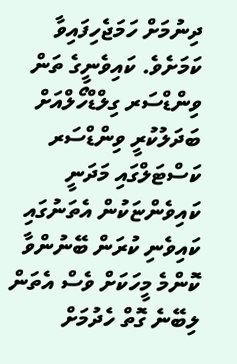ދިނުމަށް ހަމަޖެހިފައިވާ ކަމަށެވެ. ކައިވެނީގެ ތަން ވިންޑްސަރ ގިލްޑްހޯލްއަށް ބަދަލުކުރީ ވިންޑްސަރ ކަސްޓަލްގައި މަދަނީ ކައިވެންޏަކުން އެތަނުގައި ކައިވެނި ކުރަން ބޭނުންވާ ކޮންމެ މީހަކަށް ވެސް އެތަން ލިބޭނެ ގޮތް ހެދުމަށް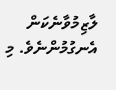ލާޒިމުވާނެކަން އެނގުމުންނެވެ. މި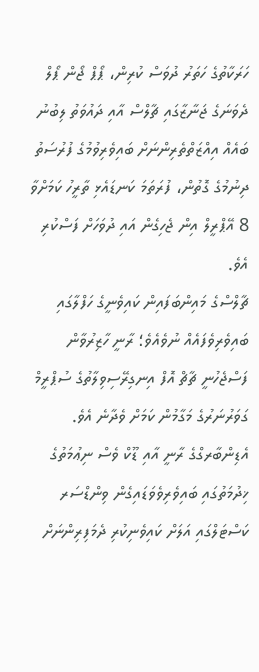ހަރަކާތުގެ ހަތަރު ދުވަސް ކުރިން، ޕޯޕް ޖޯން ޕޯލް ދެވަނަގެ ޖަނާޒާގައި ޗާލްސް އާއި ދައުވަތު ލިބުނު ބައެއް އިއްޒަތްތެރިންނަށް ބައިވެރިވުމުގެ ފުރުސަތު ދިނުމުގެ ގޮތުން، ފުރަތަމަ ކަނޑައެޅި ތާރީހު ކަމަށްވާ 8 އޭޕްރީލް އިން ޖެހިގެން އައި ދުވަހަށް ފަސްކުރި އެވެ.
ޗާލްސްގެ މައިންބަފައިން ކައިވެނީގެ ހަފްލާގައި ބައިވެރިވެފައެއް ނުވެއެވެ؛ ރާނީ ހާޒިރުވާން ފަސްޖެހުނީ ޗާޗް އޮފް އިނގިރޭސިވިލާތުގެ ސުޕްރީމް ގަވަރުނަރުގެ މަގާމުން ކަމަށް ވެދާނެ އެވެ. އެޑިންބާރގްގެ ރާނީ އާއި ޑޫކް ވެސް ނިޢުމަތުގެ ޚިދުމަތުގައި ބައިވެރިވެވަޑައިގެން ވިންޑްސަރ ކަސްޓަލްގައި އަލަށް ކައިވެނިކުރި ދެމަފިރިންނަށް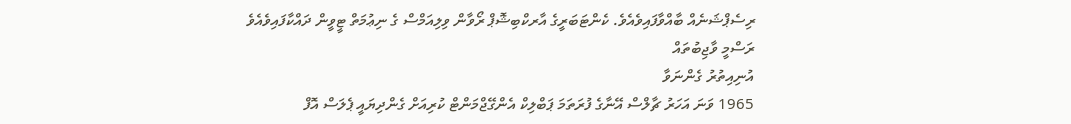ރިސެޕްޝަނެއް ބާއްވާފައިވެއެވެ. ކެންޓަބަރީގެ އާރކްބިޝޮޕް ރޯވާން ވިލިއަމްސް ގެ ނިޢުމަތް ޓީވީން ދައްކާފައިވެއެވެ
ރަސްމީ ވާޖިބުތައް
އުނިއިތުރު ގެންނަވާ
1965 ވަނަ އަހަރު ޗާލްސް އޭނާގެ ފުރަތަމަ ޕަބްލިކް އެންގޭޖްމަންޓް ކުރިއަށް ގެންދިޔައީ ޕެލަސް އޮފް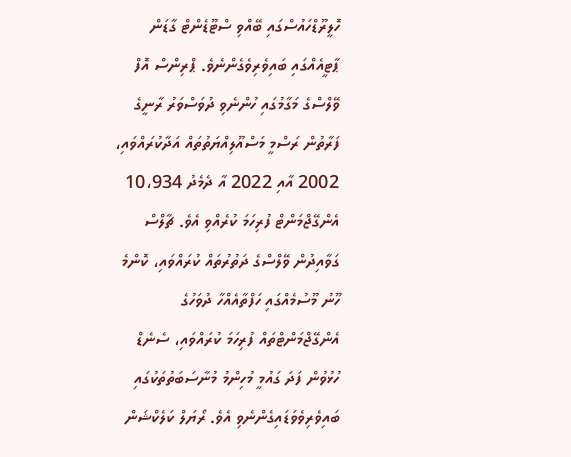ހޮލީރޫޑްހައުސްގައި ބޭއްވި ސްޓޫޑެންޓް ގާޑަން ޕާޓީއެއްގައި ބައިވެރިވެގެންނެވެ. ޕްރިންސް އޮފް ވޭލްސްގެ މަގާމުގައި ހުންނެވި ދުވަސްވަރު ރާނީގެ ފަރާތުން ރަސްމީ މަސްއޫލިއްޔަތުތައް އަދާކުރައްވައި، 2002 އާއި 2022 އާ ދެމެދު 10،934 އެންގޭޖްމަންޓް ފުރިހަމަ ކުރެއްވި އެވެ. ޗާލްސް ގަވާއިދުން ވޭލްސްގެ ދަތުރުތައް ކުރައްވައި، ކޮންމެ ހޫނު މޫސުމެއްގައި ހަފްތާއެއްހާ ދުވަހުގެ އެންގޭޖްމަންޓްތައް ފުރިހަމަ ކުރައްވައި، ސެނެޑް ހުޅުވުން ފަދަ ގައުމީ މުހިންމު މުނާސަބަތުތަކުގައި ބައިވެރިވެވަޑައިގެންނެވި އެވެ. ރޯޔަލް ކަލެކްޝަން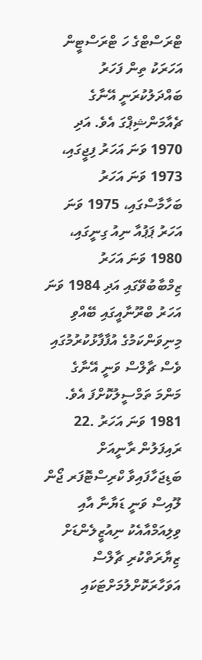ޓްރަސްޓްގެ ހަ ޓްރަސްޓީން އަހަރަކު ތިން ފަހަރު ބައްދަލުކުރަނީ އޭނާގެ ޗެއާމަންޝިޕްގަ އެވެ. އަދި 1970 ވަނަ އަހަރު ފިޖީގައި، 1973 ވަނަ އަހަރު ބަހާމާސްގައި، 1975 ވަނަ އަހަރު ޕަޕުއާ ނިއު ގިނީގައި، 1980 ވަނަ އަހަރު ޒިމްބާބުވޭގައި އަދި 1984 ވަނަ އަހަރު ބްރޫނާއީގައި ބޭއްވި މިނިވަންކަމުގެ އުފާފާޅުކުރުމުގައި ވެސް ޗާލްސް ވަނީ އޭނާގެ މަންމަ ތަމްސީލުކޮށްފަ އެވެ.
1981 ވަނަ އަހަރު .22 ރައިފަލުން ރާނީއަށް ބަޑިޖަހާފައިވާ ކްރިސްޓޮފަރ ޖޯން ލޫއިސް ވަނީ ޑަޔާނާ އާއި ވިލިއަމްއާއެކު ނިއުޒީލެންޑަށް ޒިޔާރަތްކުރި ޗާލްސް އަވަހާރަކޮށްލުމަށްޓަކައި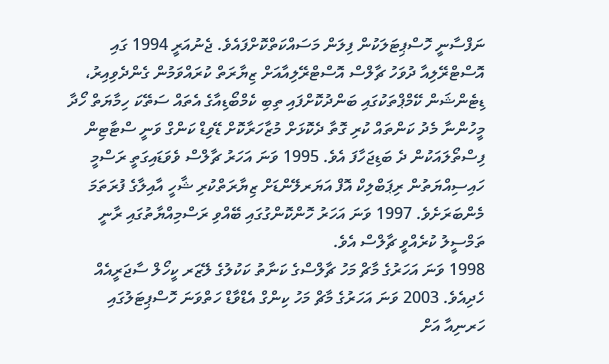ނަފްސާނީ ހޮސްޕިޓަލަކުން ފިލަން މަސައްކަތްކޮށްފައެވެ. ޖެނުއަރީ 1994 ގައި އޮސްޓްރޭލިއާ ދުވަހު ޗާލްސް އޮސްޓްރޭލިއާއަށް ޒިޔާރަތް ކުރައްވަމުން ގެންދެވިއިރު، ޑިޓެންޝަން ކޭމްޕްތަކުގައި ބަންދުކޮށްފައި ތިބި ކެމްބޯޑިއާގެ އެތައް ސަތޭކަ ހިމާޔަތް ހޯދާ މީހުންނާ މެދު ކަންތައް ކުރި ގޮތާ ދެކޮޅަށް މުޒާހަރާކޮށް ޑޭވިޑް ކަންގް ވަނީ ސްޓާޓިން ފިސްތޯލައަކުން ދެ ބަޑިޖަހާފަ އެވެ. 1995 ވަނަ އަހަރު ޗާލްސް ވެވަޑައިގަތީ ރަސްމީ ހައިސިއްޔަތުން ރިޕަބްލިކް އޮފް އަޔަރލޭންޑަށް ޒިޔާރަތްކުރި ޝާހީ އާއިލާގެ ފުރަތަމަ މެންބަރަށެވެ. 1997 ވަނަ އަހަރު ހޮންކޮންގުގައި ބޭއްވި ރަސްމިއްޔާތުގައި ރާނީ ތަމްސީލު ކުރެއްވީ ޗާލްސް އެވެ.
1998 ވަނަ އަހަރުގެ މާޗް މަހު ޗާލްސްގެ ކަނާތު ކަކުލުގެ ލޭޒަރ ކީހޯލް ސާޖަރީއެއް ހެދިއެވެ. 2003 ވަނަ އަހަރުގެ މާޗް މަހު ކިންގް އެޑްވާޑް ހަތްވަނަ ހޮސްޕިޓަލުގައި ހަރނިއާ އަށް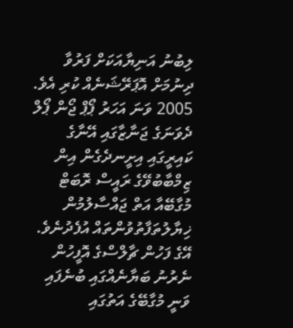ލިބުނު އަނިޔާއަކަށް ފަރުވާ ދިނުމަށް އޮޕަރޭޝަނެއް ކުރި އެވެ. 2005 ވަނަ އަހަރު ޕޯޕް ޖޯން ޕޯލް ދެވަނަގެ ޖަނާޒާގައި އޭނާގެ ކައިރީގައި އިށީނދެގެން އިން ޒިމްބާބުވޭގެ ރައީސް ރޮބަޓް މުގާބޭއާ އަތް ޖައްސާލުމުން ޚިޔާލުތަފާތުވުންތައް އުފެދުނެވެ. އޭގެ ފަހުން ޗާލްސްގެ އޮފީހުން ނެރުނު ބަޔާނެއްގައި ބުނެފައި ވަނީ މުގާބޭގެ އަތުގައި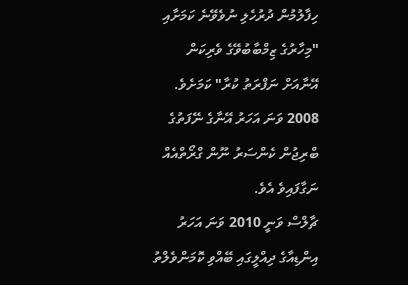ހިފާލުމުން ދުރުހެލި ނުވެވޭނެ ކަމަށާއި "މިހާރުގެ ޒިމްބާބުވޭގެ ވެރިކަން އޭނާއަށް ނަފްރަތު ކުރާ" ކަމަށެވެ. 2008 ވަނަ އަހަރު އޭނާގެ ނޭފަތުގެ ބްރިޖުން ކެންސަރު ނޫން ގްރޯތްއެއް ނަގާފައިވެ އެވެ.
ޗާލްސް ވަނީ 2010 ވަނަ އަހަރު އިންޑިއާގެ ދިއްލީގައި ބޭއްވި ކޮމަންވެލްތު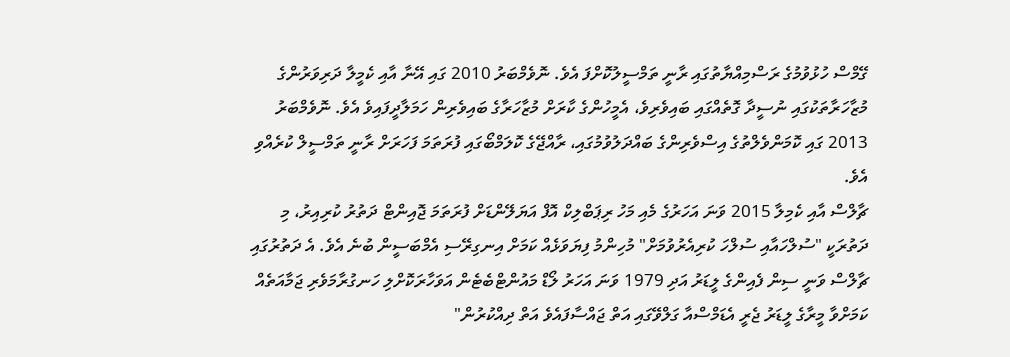ގޭމްސް ހުޅުވުމުގެ ރަސްމިއްޔާތުގައި ރާނީ ތަމްސީލުކޮށްފަ އެވެ. ނޮވެމްބަރު 2010 ގައި އޭނާ އާއި ކެމީލާ ދަރިވަރުންގެ މުޒާހަރާތަކުގައި ނުސީދާ ގޮތެއްގައި ބައިވެރިވެ، އެމީހުންގެ ކާރަށް މުޒާހަރާގެ ބައިވެރިން ހަމަލާދީފައިވެ އެވެ. ނޮވެމްބަރު 2013 ގައި ކޮމަންވެލްތުގެ އިސްވެރިންގެ ބައްދަލުވުމުގައި، ރާއްޖޭގެ ކޮލަމްބޯގައި ފުރަތަމަ ފަހަރަށް ރާނީ ތަމްސީލް ކުރެއްވި އެވެ.
ޗާލްސް އާއި ކެމިލާ 2015 ވަނަ އަހަރުގެ މެއި މަހު ރިޕަބްލިކް އޮފް އަޔަލޭންޑަށް ފުރަތަމަ ޖޮއިންޓް ދަތުރު ކުރިއިރު، މި ދަތުރަކީ "ސުލްހައާއި ސުލްހަ ކުރިއެރުވުމަށް" މުހިންމު ފިޔަވަޅެއް ކަމަށް އިނގިރޭސި އެމްބަސީން ބުނެ އެވެ. އެ ދަތުރުގައި ޗާލްސް ވަނީ ސިން ފެއިންގެ ލީޑަރު އަދި 1979 ވަނަ އަހަރު ލޯޑް މައުންޓްބެޓެން އަވަހާރަކޮށްލި ހަނގުރާމަވެރި ޖަމާއަތެއް ކަމަށްވާ މީރާގެ ލީޑަރު ޖެރީ އެޑަމްސްއާ ގަލްވޭގައި އަތް ޖައްސާފައެވެ އަތް ދިއްކުރުން"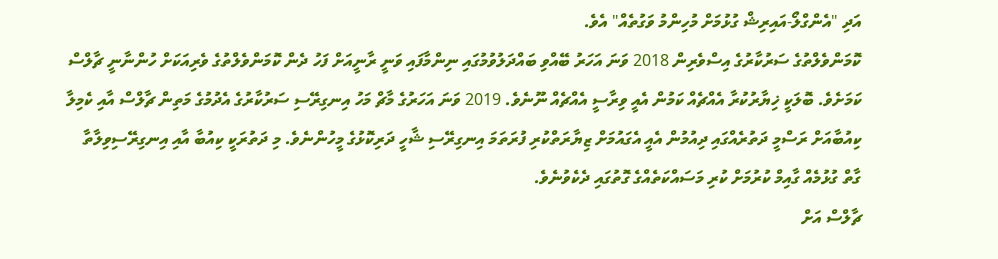އަދި "އެންގްލޯ-އައިރިޝް ގުޅުމަށް މުހިންމު ވަގުތެއް" އެވެ.
ކޮމަންވެލްތުގެ ސަރުކާރުގެ އިސްވެރިން 2018 ވަނަ އަހަރު ބޭއްވި ބައްދަލުވުމުގައި ނިންމާފައި ވަނީ ރާނީއަށް ފަހު ދެން ކޮމަންވެލްތުގެ ވެރިއަކަށް ހުންނާނީ ޗާލްސް ކަމަށެވެ. ބޮލަކީ ޚިޔާރުކުރާ އެއްޗެއް ކަމުން އެއީ ވިރާސީ އެއްޗެއް ނޫނެވެ. 2019 ވަނަ އަހަރުގެ މާޗް މަހު އިނގިރޭސި ސަރުކާރުގެ އެދުމުގެ މަތިން ޗާލްސް އާއި ކެމިލާ ކިއުބާއަށް ރަސްމީ ދަތުރެއްގައި ދިއުމުން އެއީ އެގައުމަށް ޒިޔާރަތްކުރި ފުރަތަމަ އިނގިރޭސި ޝާހީ ދަރިކޮޅުގެ މީހުންނެވެ. މި ދަތުރަކީ ކިއުބާ އާއި އިނގިރޭސިވިލާތާ ގާތް ގުޅުމެއް ގާއިމް ކުރުމަށް ކުރި މަސައްކަތެއްގެ ގޮތުގައި ދެކެވުނެވެ.
ޗާލްސް އަށް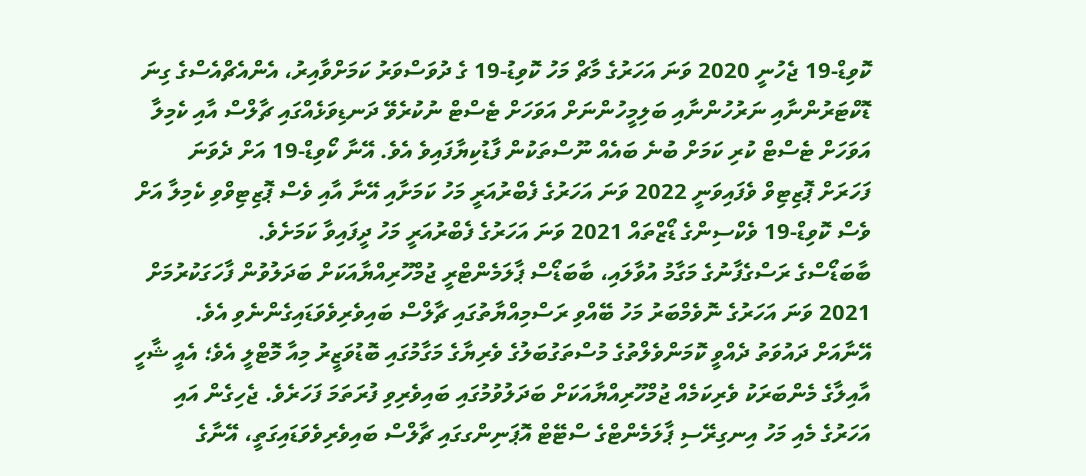ކޮވިޑް-19 ޖެހުނީ 2020 ވަނަ އަހަރުގެ މާޗް މަހު ކޮވިޑު-19 ގެ ދުވަސްވަރު ކަމަށްވާއިރު، އެންއެޗްއެސްގެ ގިނަ ޑޮކްޓަރުންނާއި ނަރުހުންނާއި ބަލިމީހުންނަށް އަވަހަށް ޓެސްޓް ނުކުރެވޭ ދަނޑިވަޅެއްގައި ޗާލްސް އާއި ކެމިލާ އަވަހަށް ޓެސްޓް ކުރި ކަމަށް ބުނެ ބައެއް ނޫސްތަކުން ފާޑުކިޔާފައިވެ އެވެ. އޭނާ ކޯވިޑް-19 އަށް ދެވަނަ ފަހަރަށް ޕޮޒިޓިވް ވެފައިވަނީ 2022 ވަނަ އަހަރުގެ ފެބްރުއަރީ މަހު ކަމަށާއި އޭނާ އާއި ވެސް ޕޮޒިޓިވްވި ކެމިލާ އަށް ވެސް ކޮވިޑް-19 ވެކްސިންގެ ޑޯޒްތައް 2021 ވަނަ އަހަރުގެ ފެބްރުއަރީ މަހު ދީފައިވާ ކަމަށެވެ.
ބާބަޑޯސްގެ ރަސްގެފާނުގެ މަގާމު އުވާލައި، ބާބަޑޯސް ޕާލަމެންޓްރީ ޖުމްހޫރިއްޔާއަކަށް ބަދަލުވުން ފާހަގަކުރުމަށް 2021 ވަނަ އަހަރުގެ ނޮވެމްބަރު މަހު ބޭއްވި ރަސްމިއްޔާތުގައި ޗާލްސް ބައިވެރިވެވަޑައިގެންނެވި އެވެ. އޭނާއަށް ދައުވަތު ދެއްވީ ކޮމަންވެލްތުގެ މުސްތަގުބަލުގެ ވެރިޔާގެ މަގާމުގައި ބޮޑުވަޒީރު މިއާ މޮޓްލީ އެވެ؛ އެއީ ޝާހީ އާއިލާގެ މެންބަރަކު ވެރިކަމެއް ޖުމްހޫރިއްޔާއަކަށް ބަދަލުވުމުގައި ބައިވެރިވި ފުރަތަމަ ފަހަރެވެ. ޖެހިގެން އައި އަހަރުގެ މެއި މަހު އިނގިރޭސި ޕާލަމެންޓްގެ ސްޓޭޓް އޮޕަނިންގގައި ޗާލްސް ބައިވެރިވެވަޑައިގަތީ، އޭނާގެ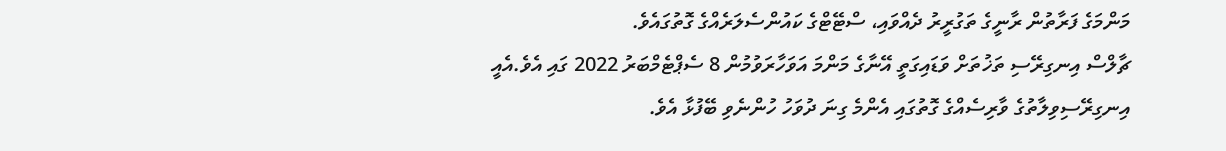މަންމަގެ ފަރާތުން ރާނީގެ ތަގުރީރު ދެއްވައި، ސްޓޭޓްގެ ކައުންސެލަރެއްގެ ގޮތުގައެވެ.
ޗާލްސް އިނގިރޭސި ތަޚުތަށް ވަޑައިގަތީ އޭނާގެ މަންމަ އަވަހާރަވުމުން 8 ސެޕްޓެމްބަރު 2022 ގައި އެވެ.އެއީ އިނގިރޭސިވިލާތުގެ ވާރިސެއްގެ ގޮތުގައި އެންމެ ގިނަ ދުވަހު ހުންނެވި ބޭފުޅާ އެވެ.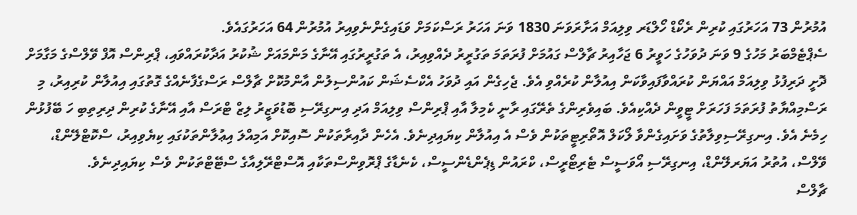އުމުރުން 73 އަހަރުގައި ކުރިން ރެކޯޑް ހޯލްޑަރ ވިލިއަމް އަށާރަވަނަ 1830 ވަނަ އަހަރު ރަސްކަމަށް ވަޑައިގެންނެވިއިރު އުމުރުން 64 އަހަރުގައެވެ.
ސެޕްޓެމްބަރު މަހުގެ 9 ވަނަ ދުވަހުގެ ހަވީރު 6 ޖަހާއިރު ޗާލްސް ގައުމަށް ފުރަތަމަ ތަގުރީރު ދެއްވިއިރު، އެ ތަގުރީރުގައި އޭނާގެ މަންމައަށް ޝުކުރު އަދާކުރައްވައި، ޕްރިންސް އޮފް ވޭލްސްގެ މަގާމަށް ދޮށީ ދަރިފުޅު ވިލިއަމް އައްޔަން ކުރައްވާފައިވާކަން އިއުލާން ކުރެއްވި އެވެ. ޖެހިގެން އައި ދުވަހު އެކްސެޝަން ކައުންސިލުން އާންމުކޮށް ޗާލްސް ރަސްގެފާނެއްގެ ގޮތުގައި އިއުލާން ކުރިއިރު، މި ރަސްމިއްޔާތު ފުރަތަމަ ފަހަރަށް ޓީވީން ދެއްކިއެވެ. ބައިވެރިންގެ ތެރޭގައި ރާނީ ކެމިލާ އާއި ޕްރިންސް ވިލިއަމް އަދި އިނގިރޭސި ބޮޑުވަޒީރު ލިޒް ޓްރަސް އާއި އޭނާގެ ކުރިން ދިރިތިބި ހަ ބޭފުޅުން ހިމެނެ އެވެ. އިނގިރޭސިވިލާތުގެ ވަށައިގެންވާ ލޯކަލް އޮތޯރިޓީތަކުން ވެސް އެ އިއުލާން ކިޔައިދިނެވެ. އެހެން ދާއިރާތަކުން ސޮއިކޮށް އަމިއްލަ އިޢުލާންތަކުގައި ކިޔެވިއިރު، ސްކޮޓްލޭންޑް، ވޭލްސް، އުތުރު އަޔަރލޭންޑް، އިނގިރޭސި އޯވަސީސް ޓެރިޓޯރީސް، ކްރައުން ޑިޕެންޑެންސީސް، ކެނެޑާގެ ޕްރޮވިންސްތަކާއި އޮސްޓްރޭލިއާގެ ސްޓޭޓްތަކުން ވެސް ކިޔައިދިނެވެ.
ޗާލްސް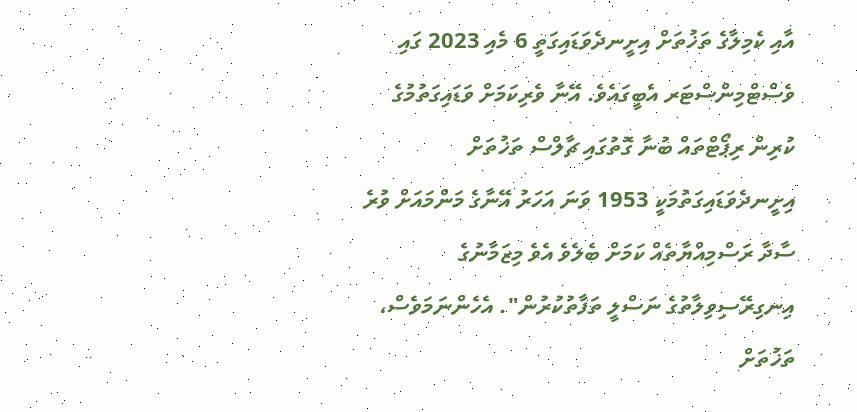އާއި ކެމިލާގެ ތަޚުތަށް އިށީނދެވަޑައިގަތީ 6 މެއި 2023 ގައި ވެސްޓްމިންސްޓަރ އެބީގައެވެ. އޭނާ ވެރިކަމަށް ވަޑައިގަތުމުގެ ކުރިން ރިޕޯޓްތައް ބުނާ ގޮތުގައި ޗާލްސް ތަޚުތަށް އިށީނދެވަޑައިގަތުމަކީ 1953 ވަނަ އަހަރު އޭނާގެ މަންމައަށް ވުރެ ސާދާ ރަސްމިއްޔާތެއް ކަމަށް ބެލެވެ އެވެ މިޒަމާނުގެ އިނގިރޭސިވިލާތުގެ ނަސްލީ ތަފާތުކުރުން". އެހެންނަމަވެސް، ތަޚުތަށް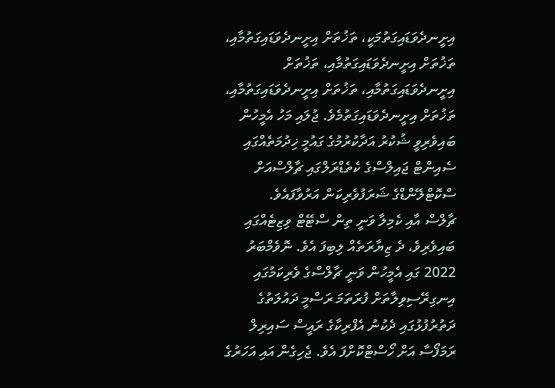އިށީނދެވަޑައިގަތުމަކީ، ތަޚުތަށް އިށީނދެވަޑައިގަތުމާއި، ތަޚުތަށް އިށީނދެވަޑައިގަތުމާއި، ތަޚުތަށް އިށީނދެވަޑައިގަތުމާއި، ތަޚުތަށް އިށީނދެވަޑައިގަތުމާއި، ތަޚުތަށް އިށީނދެވަޑައިގަތުމެވެ. ޖުލައި މަހު އެމީހުން ބައިވެރިވީ ޝުކުރު އަދާކުރުމުގެ ގައުމީ ޚިދުމަތެއްގައި ސެއިންޓް ޖައިލްސްގެ ކެތެޑްރަލްގައި ޗާލްސްއަށް ސްކޮޓްލޭންޑްގެ ޝަރަފުވެރިކަން އަރުވާފައެވެ.
ޗާލްސް އާއި ކެމިލާ ވަނީ ތިން ސްޓޭޓް ވިޒިޓެއްގައި ބައިވެރިވެ، ދެ ޒިޔާރަތެއް ލިބިފަ އެވެ. ނޮވެމްބަރު 2022 ގައި އެމީހުން ވަނީ ޗާލްސްގެ ވެރިކަމުގައި އިނގިރޭސިވިލާތަށް ފުރަތަމަ ރަސްމީ ދައުލަތުގެ ދަތުރުފުޅުގައި ދެކުނު އެފްރިކާގެ ރައީސް ސައިރިލް ރަމަފޯސާ އަށް ހޯސްޓްކޮށްފަ އެވެ. ޖެހިގެން އައި އަހަރުގެ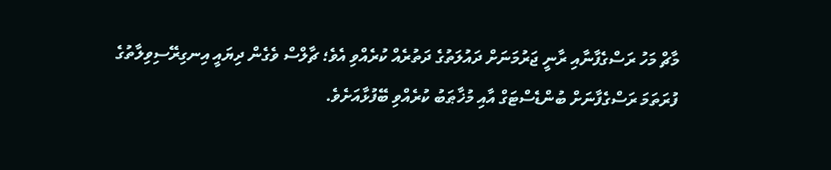މާޗް މަހު ރަސްގެފާނާއި ރާނީ ޖަރުމަނަށް ދައުލަތުގެ ދަތުރެއް ކުރެއްވި އެވެ؛ ޗާލްސް ވެގެން ދިޔައީ އިނގިރޭސިވިލާތުގެ ފުރަތަމަ ރަސްގެފާނަށް ބުންޑެސްޓަގް އާއި މުޚާޠަބު ކުރެއްވި ބޭފުޅާއަށެވެ.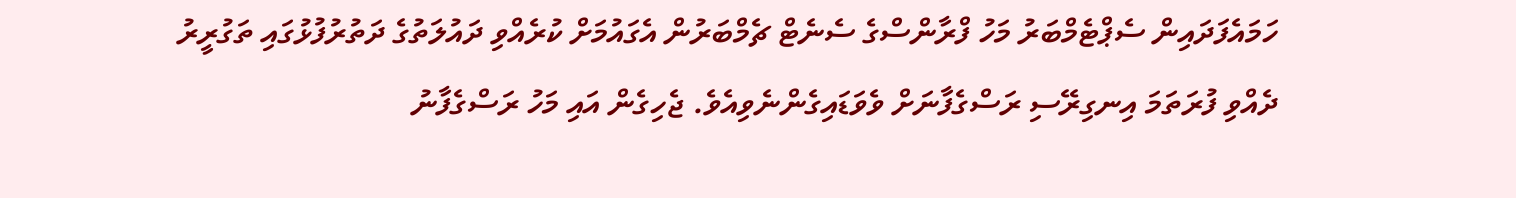ހަމައެފަދައިން ސެޕްޓެމްބަރު މަހު ފްރާންސްގެ ސެނެޓް ޗެމްބަރުން އެގައުމަށް ކުރެއްވި ދައުލަތުގެ ދަތުރުފުޅުގައި ތަގުރީރު ދެއްވި ފުރަތަމަ އިނގިރޭސި ރަސްގެފާނަށް ވެވަޑައިގެންނެވިއެވެ. ޖެހިގެން އައި މަހު ރަސްގެފާނު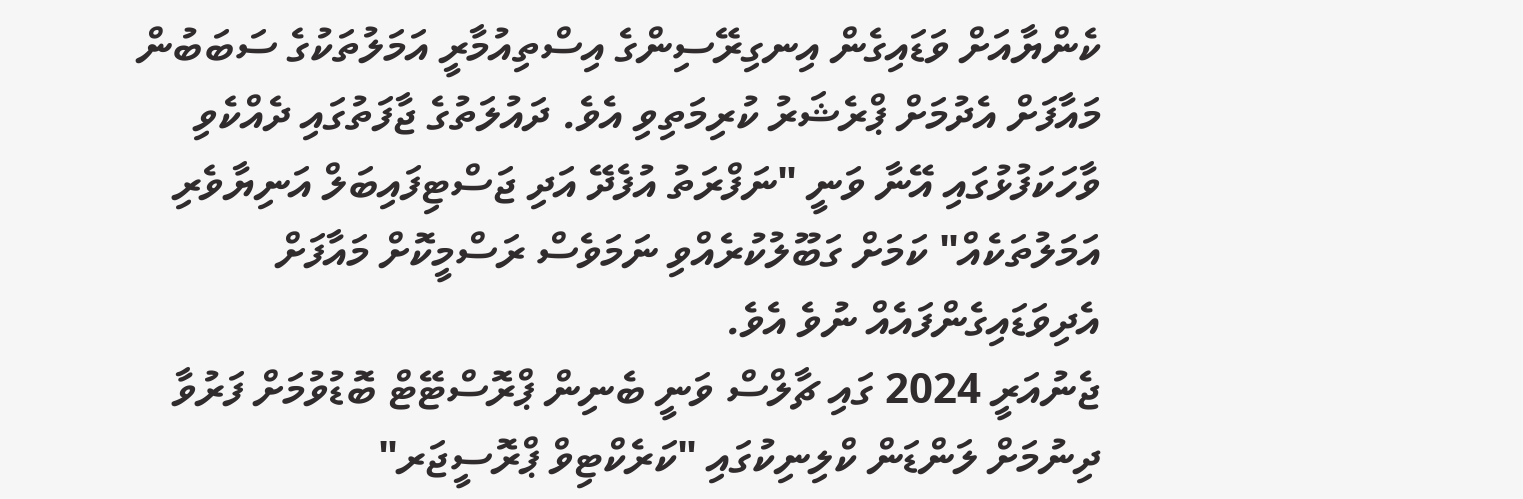ކެންޔާއަށް ވަޑައިގެން އިނގިރޭސިންގެ އިސްތިއުމާރީ އަމަލުތަކުގެ ސަބަބުން މައާފަށް އެދުމަށް ޕްރެޝަރު ކުރިމަތިވި އެވެ. ދައުލަތުގެ ޖާފަތުގައި ދެއްކެވި ވާހަކަފުޅުގައި އޭނާ ވަނީ "ނަފްރަތު އުފެދޭ އަދި ޖަސްޓިފައިބަލް އަނިޔާވެރި އަމަލުތަކެއް" ކަމަށް ގަބޫލުކުރެއްވި ނަމަވެސް ރަސްމީކޮށް މައާފަށް އެދިވަޑައިގެންފައެއް ނުވެ އެވެ.
ޖެނުއަރީ 2024 ގައި ޗާލްސް ވަނީ ބެނިން ޕްރޮސްޓޭޓް ބޮޑުވުމަށް ފަރުވާ ދިނުމަށް ލަންޑަން ކްލިނިކުގައި "ކަރެކްޓިވް ޕްރޮސީޖަރ"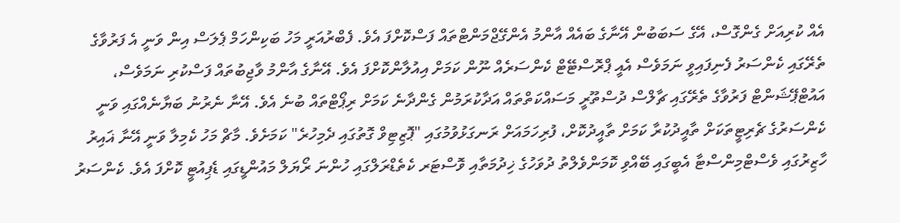އެއް ކުރިއަށް ގެންގޮސް، އޭގެ ސަބަބުން އޭނާގެ ބައެއް އާންމު އެންގޭޖްމަންޓްތައް ފަސްކޮށްފަ އެވެ. ފެބްރުއަރީ މަހު ބަކިންހަމް ޕެލަސް އިން ވަނީ އެ ފަރުވާގެ ތެރޭގައި ކެންސަރު ފެނިފައިވީ ނަމަވެސް އެއީ ޕްރޮސްޓޭޓް ކެންސަރެއް ނޫން ކަމަށް އިއުލާންކޮށްފަ އެވެ. އޭނާގެ އާންމު ވާޖިބުތައް ފަސްކުރި ނަމަވެސް، އައުޓްޕޭޝަންޓް ފަރުވާގެ ތެރޭގައި ޗާލްސް ދުސްތޫރީ މަސައްކަތްތައް އަދާކުރަމުން ގެންދާނެ ކަމަށް ރިޕޯޓްތައް ބުނެ އެވެ. އޭނާ ނެރުނު ބަޔާނެއްގައި ވަނީ ކެންސަރުގެ ޗެރިޓީތަކަށް ތާއީދުކުރާ ކަމަށް ތާއީދުކޮށް، ފުރިހަމައަށް ރަނގަޅުވުމުގައި "ޕޮޒިޓިވް ގޮތުގައި ދެމިހުރެ" ކަމަށެވެ. މާޗް މަހު ކެމިލާ ވަނީ އޭނާ ޣައިރު ހާޒިރުގައި ވެސްޓްމިންސްޓާ އެބީގައި ބޭއްވި ކޮމަންވެލްތު ދުވަހުގެ ޚިދުމަތާއި ވޮސްޓަރ ކެތެޑްރަލްގައި ހުންނަ ރޯޔަލް މައުންޑީގައި ޑެޕިއުޓީ ކޮށްފަ އެވެ. ކެންސަރު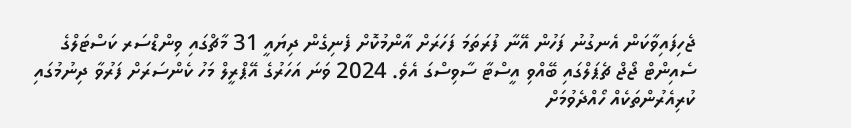ޖެހިފައިވާކަން އެނގުނު ފަހުން އޭނާ ފުރަތަމަ ފަހަރަށް އާންމުކޮށް ފެނިގެން ދިޔައީ 31 މާޗްގައި ވިންޑްސަރ ކަސްޓަލްގެ ސެއިންޓް ޖޯޖް ޗެޕަލްގައި ބޭއްވި އީސްޓާ ސާވިސްގަ އެވެ. 2024 ވަނަ އަހަރުގެ އޭޕްރީލް މަހު ކެންސަރަށް ފަރުވާ ދިނުމުގައި ކުރިއެރުންތަކެއް ހޯއްދެވުމަށް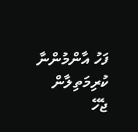ފަހު އާންމުންނާ ކުރިމަތިލާން ޖެހޭ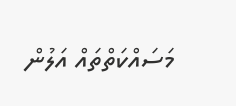މަސައްކަތްތައް އަލުން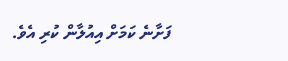ފަށާނެ ކަމަށް އިއުލާން ކުރި އެވެ.